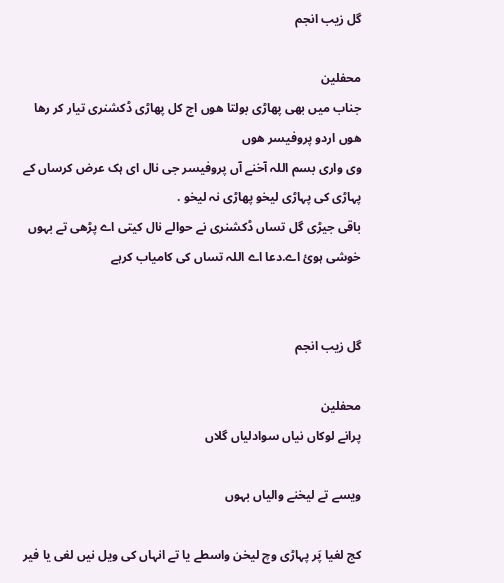گل زیب انجم

محفلین
جناب میں بھی پهاڑی بولتا هوں اج کل پهاڑی ڈکشنری تیار کر رھا هوں اردو پروفیسر هوں
وی واری بسم اللہ آخنے آں پروفیسر جی نال ای ہک عرض کرساں کے پہاڑی کی پہاڑی لیخو پهاڑی نہ لیخو .
باقی جیڑی گل تساں ڈکشنری نے حوالے نال کیتی اے پڑهی تے بہوں خوشی ہوئ اے.دعا اے اللہ تساں کی کامیاب کرہے


گل زیب انجم

محفلین
پرانے لوکاں نیاں سوادلیاں گلاں

ویسے تے لیخنے والیاں بہوں

کج لغیا پَر پہاڑی وچ لیخن واسطے یا تے انہاں کی ویل نیں لغی یا فیر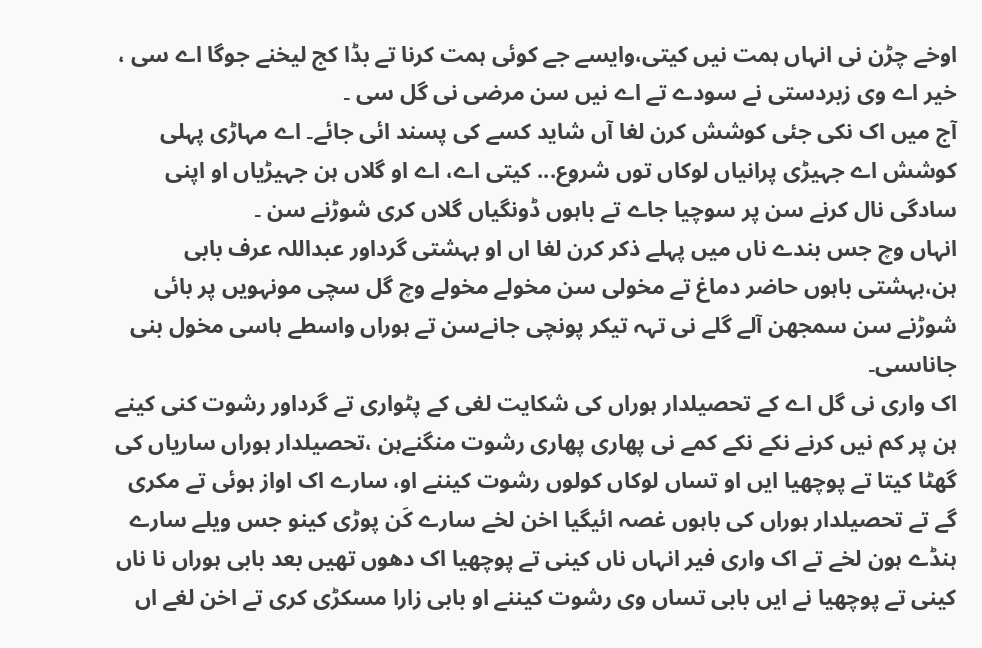اوخے چڑن نی انہاں ہمت نیں کیتی،وایسے جے کوئی ہمت کرنا تے بڈا کج لیخنے جوگا اے سی ، خیر اے وی زبردستی نے سودے تے اے نیں سن مرضی نی گل سی ۔
آج میں اک نکی جئی کوشش کرن لغا آں شاید کسے کی پسند ائی جائے۔ اے مہاڑی پہلی کوشش اے جہیڑی پرانیاں لوکاں توں شروع... کیتی اے، اے او گلاں ہن جہیڑیاں او اپنی سادگی نال کرنے سن پر سوچیا جاے تے باہوں ڈونگیاں گلاں کری شوڑنے سن ۔
انہاں وچ جس بندے ناں میں پہلے ذکر کرن لغا اں او بہشتی گرداور عبداللہ عرف بابی ہن،بہشتی باہوں حاضر دماغ تے مخولی سن مخولے مخولے وچ گل سچی مونہویں پر بائی شوڑنے سن سمجھن آلے گلے نی تہہ تیکر پونچی جانےسن تے ہوراں واسطے ہاسی مخول بنی جاناںسی۔
اک واری نی گل اے کے تحصیلدار ہوراں کی شکایت لغی کے پٹواری تے گرداور رشوت کنی کینے ہن پر کم نیں کرنے نکے نکے کمے نی پھاری پھاری رشوت منگنےہن ،تحصیلدار ہوراں ساریاں کی گھٹا کیتا تے پوچھیا ایں او تساں لوکاں کولوں رشوت کیننے او، سارے اک اواز ہوئی تے مکری گے تے تحصیلدار ہوراں کی باہوں غصہ ائیگیا اخن لخے سارے کَن پوڑی کینو جس ویلے سارے ہنڈے ہون لخے تے اک واری فیر انہاں ناں کینی تے پوچھیا اک دھوں تھیں بعد بابی ہوراں نا ناں کینی تے پوچھیا نے ایں بابی تساں وی رشوت کیننے او بابی زارا مسکڑی کری تے اخن لغے اں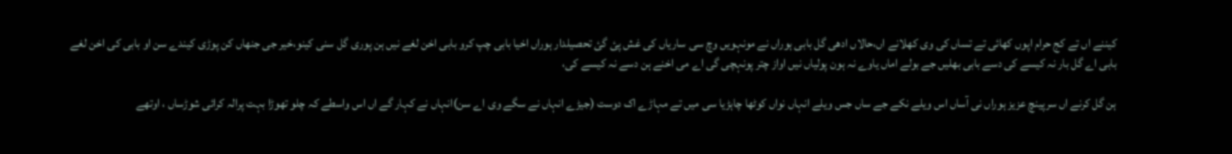کیننے اں تے کج حرام اپوں کھائی تے تساں کی وی کھلانے اں،حالاں ادھی گل بابی ہوراں نے مونہویں وچ سی ساریاں کی غش پئ گئ تحصیلدار ہوراں اخیا بابی چپ کرو بابی اخن لغے نیں ہن پوری گل سنی کینو،خیر جی جنھاں کن پوڑی کیندے سن او بابی کی اخن لغے بابی اے گل بار نہ کیسے کی دسے بابی بھلیں جے بولے اماں یاوے نہ ہون پولیاں نیں اواز چتر پونہچی گی اے می اخنے ہن دسے نہ کیسے کی،

ہن گل کرنے اں سرپینچ عزیز ہوراں نی آساں اس ویلے نکے جے ساں جس ویلے انہاں نواں کوٹھا چاہڑیا سی میں تے مہاڑے اک دوست (جیڑے انہاں نے سگے وی اے سن)انہاں نے کہار گے اں اس واسطے کہ چلو تھوڑا بہت پرالہ کرائی شوڑساں ، اوتھے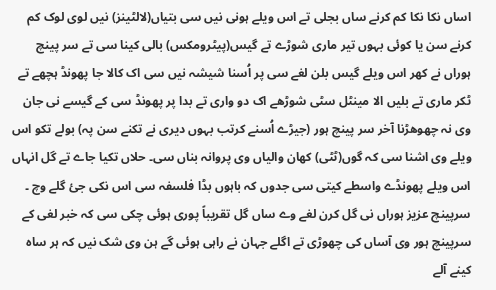اساں نکا نکا کم کرنے ساں بجلی تے اس ویلے ہونی نیں سی بتیاں(لالٹینز) نیں لوی لوک کم کرنے سن یا کوئی بہوں تیر ماری شوڑے تے گیس(پیٹرومکس) بالی کینا سی تے سر پینچ ہوراں نے کھر اس ویلے گیس بلن لغے سی پر اُسنا شیشہ نیں سی اک کالا جا پھونڈ ہچھے تے ٹکر ماری تے بلیں الا مینٹل سٹی شوڑھے اک دو واری تے بدا پر پھونڈ سی کے گیسے نی جان وی نہ چھوھڑنا آخر سر پینچ ہور (جیڑے اُسنے کرتب بہوں دیری نے تکنے سن پہ) بولے تکو اس ویلے وی اشنا سی کہ گوں(ٹٹی) کھان والیاں وی پروانہ بناں سی۔ حلاں تکیا جاے تے گل انہاں اس ویلے پھونڈے واسطے کیتی سی جدوں کہ باہوں بڈا فلسفہ سی اس نکی جئ گلے وچ ۔
سرپینچ عزیز ہوراں نی گل کرن لغے وے ساں گل تقریباً پوری ہوئی چکی سی کہ خبر لغی کے سرپینچ ہور وی آساں کی چھوڑی تے اگلے جہان نے راہی ہوئی گے ہن وی شک نیں کہ ہر ساہ کینے آلے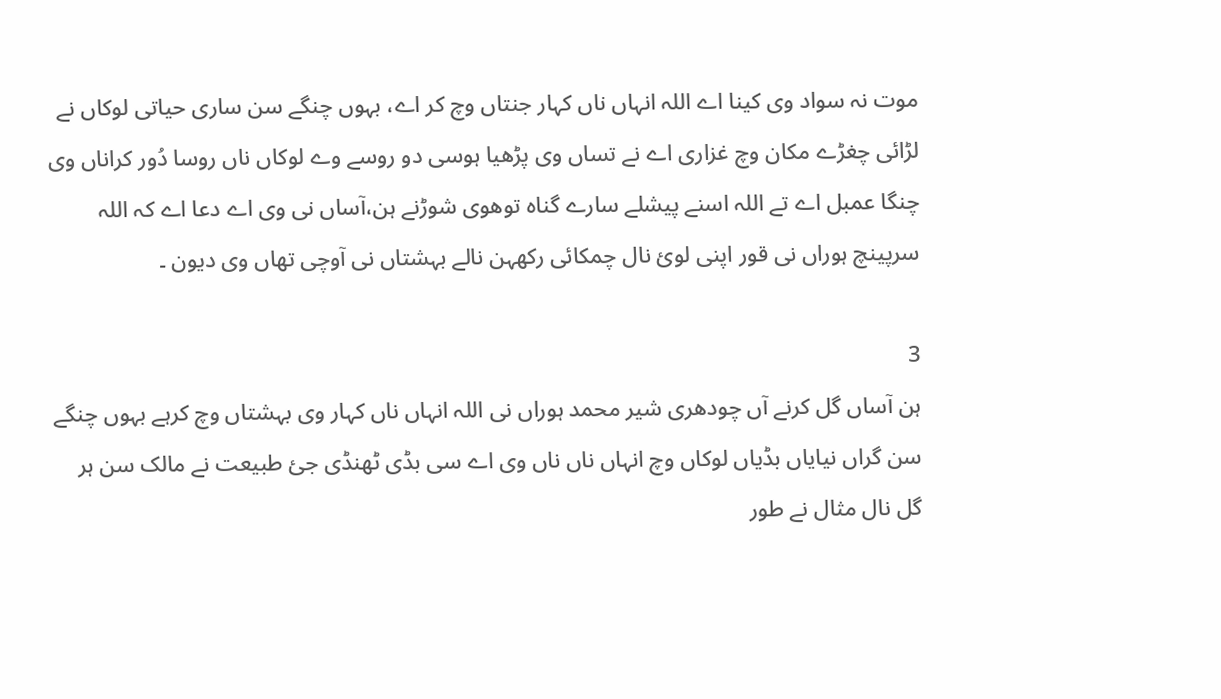موت نہ سواد وی کینا اے اللہ انہاں ناں کہار جنتاں وچ کر اے، بہوں چنگے سن ساری حیاتی لوکاں نے لڑائی چغڑے مکان وچ غزاری اے نے تساں وی پڑھیا ہوسی دو روسے وے لوکاں ناں روسا دُور کراناں وی چنگا عمبل اے تے اللہ اسنے پیشلے سارے گناہ توھوی شوڑنے ہن،آساں نی وی اے دعا اے کہ اللہ سرپینچ ہوراں نی قور اپنی لوئ نال چمکائی رکھہن نالے بہشتاں نی آوچی تھاں وی دیون ۔

3
ہن آساں گل کرنے آں چودھری شیر محمد ہوراں نی اللہ انہاں ناں کہار وی بہشتاں وچ کرہے بہوں چنگے سن گراں نیایاں بڈیاں لوکاں وچ انہاں ناں ناں وی اے سی بڈی ٹھنڈی جئ طبیعت نے مالک سن ہر گل نال مثال نے طور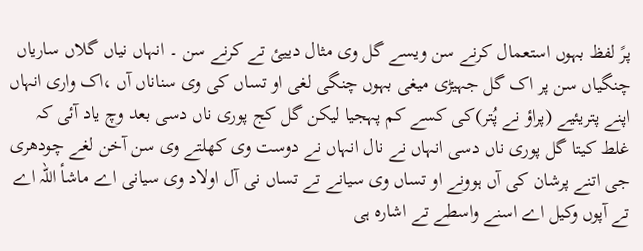پرً لفظ بہوں استعمال کرنے سن ویسے گل وی مثال دییئ تے کرنے سن ۔ انہاں نیاں گلاں ساریاں چنگیاں سن پر اک گل جہیڑی میغی بہوں چنگی لغی او تساں کی وی سناناں آں ،اک واری انہاں اپنے پتریئیے (پراؤ نے پُتر)کی کسے کم پہجیا لیکن گل کج پوری ناں دسی بعد وچ یاد آئی کہ غلط کیتا گل پوری ناں دسی انہاں نے نال انہاں نے دوست وی کھلتے وی سن آخن لغے چودھری جی اتنے پرشان کی آں ہوونے او تساں وی سیانے تے تساں نی آل اولاد وی سیانی اے ماشأ اللہ اے تے آپوں وکیل اے اسنے واسطے تے اشارہ ہی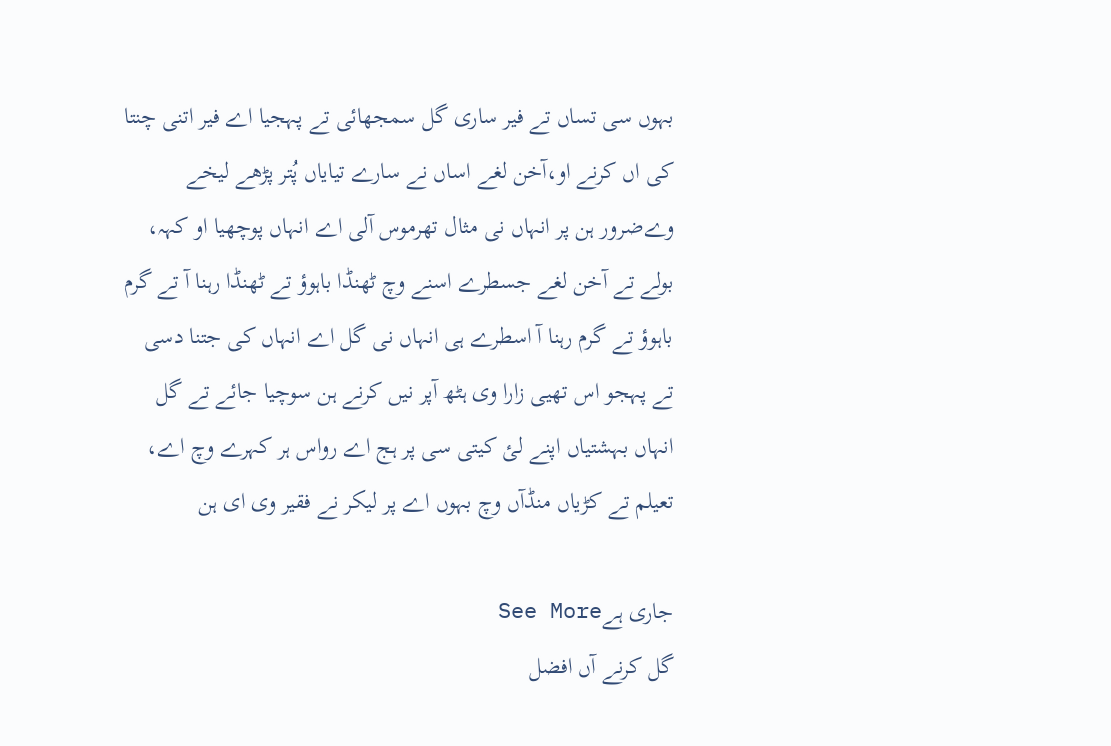بہوں سی تساں تے فیر ساری گل سمجھائی تے پہجیا اے فیر اتنی چنتا کی اں کرنے او،آخن لغے اساں نے سارے تیایاں پُتر پڑھے لیخے وےضرور ہن پر انہاں نی مثال تھرموس آلی اے انہاں پوچھیا او کہہ، بولے تے آخن لغے جسطرے اسنے وچ ٹھنڈا باہوؤ تے ٹھنڈا رہنا آ تے گرم باہوؤ تے گرم رہنا آ اسطرے ہی انہاں نی گل اے انہاں کی جتنا دسی تے پہجو اس تھیی زارا وی ہٹھ آپر نیں کرنے ہن سوچیا جائے تے گل انہاں بہشتیاں اپنے لئ کیتی سی پر ہج اے رواس ہر کہرے وچ اے، تعیلم تے کڑیاں منڈآں وچ بہوں اے پر لیکر نے فقیر وی ای ہن

جاری ہےSee More
گل کرنے آں افضل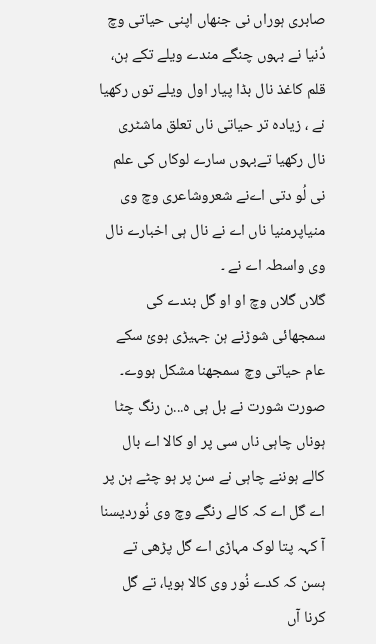صابری ہوراں نی جنھاں اپنی حیاتی وچ دُنیا نے بہوں چنگے مندے ویلے تکے ہن، قلم کاغذ نال بڈا پیار اول ویلے توں رکھیا نے ، زیادہ تر حیاتی ناں تعلق ماشٹری نال رکھیا تےبہوں سارے لوکاں کی علم نی لُو دتی اےنے شعروشاعری وچ وی منیاپرمنیا ناں اے نے نال ہی اخبارے نال وی واسطہ اے نے ۔
گلاں گلاں وچ او او گل بندے کی سمجھائی شوڑنے ہن جہیڑی ہوئ سکے عام حیاتی وچ سمجھنا مشکل ہووے۔ صورت شورت نے بل ہی ہ...ن رنگ چٹا ہوناں چاہی ناں سی پر او کالا اے بال کالے ہوننے چاہی نے سن پر ہو چٹے ہن پر اے گل اے کہ کالے رنگے وچ وی نُوردیسنا آ کہہ پتا لوک مہاڑی اے گل پڑھی تے ہسن کہ کدے نُور وی کالا ہویا، تے گل کرنا آں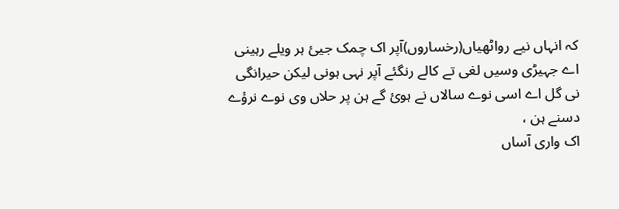کہ انہاں نیے رواٹھیاں(رخساروں)آپر اک چمک جیئ ہر ویلے رہینی اے جہیڑی وسیں لغی تے کالے رنگئے آپر نہی ہونی لیکن حیرانگی نی گل اے اسی نوے سالاں نے ہوئ گے ہن پر حلاں وی نوے نرؤے دسنے ہن ،
اک واری آساں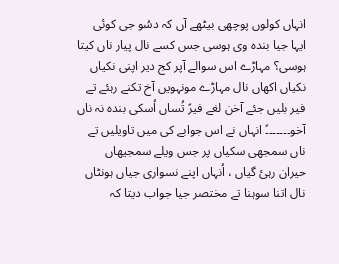انہاں کولوں پوچھی بیٹھے آں کہ دسُو جی کوئی ایہا جیا بندہ وی ہوسی جس کسے نال پیار ناں کیتا ہوسی؟ مہاڑے اس سوالے آپر کج دیر اپنی نکیاں نکیاں اکھاں نال مہاڑے مونہویں آخ تکنے رہئے تے فیر بلیں جئے آخن لغے فیرً تُساں اُسکی بندہ نہ ناں آخو۔۔۔۔۔۔۔ً انہاں نے اس جوابے کی میں تاویلیں تے ناں سمجھی سکیاں پر جس ویلے سمجیھاں حیران رہئ گیاں ، اُنہاں اپنے نسواری جیاں ہونٹاں نال اتنا سوہنا تے مختصر جیا جواب دیتا کہ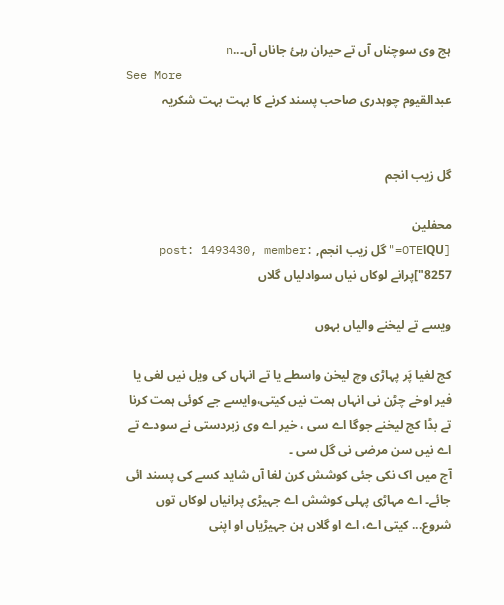ہج وی سوچناں آں تے حیران رہئ جاناں آں۔..n
See More
عبدالقیوم چوہدری صاحب پسند کرنے کا بہت بہت شکریہ


گل زیب انجم

محفلین
[QUاOTE="گل زیب انجم, post: 1493430, member: 8257"]پرانے لوکاں نیاں سوادلیاں گلاں

ویسے تے لیخنے والیاں بہوں

کج لغیا پَر پہاڑی وچ لیخن واسطے یا تے انہاں کی ویل نیں لغی یا فیر اوخے چڑن نی انہاں ہمت نیں کیتی،وایسے جے کوئی ہمت کرنا تے بڈا کج لیخنے جوگا اے سی ، خیر اے وی زبردستی نے سودے تے اے نیں سن مرضی نی گل سی ۔
آج میں اک نکی جئی کوشش کرن لغا آں شاید کسے کی پسند ائی جائے۔ اے مہاڑی پہلی کوشش اے جہیڑی پرانیاں لوکاں توں شروع... کیتی اے، اے او گلاں ہن جہیڑیاں او اپنی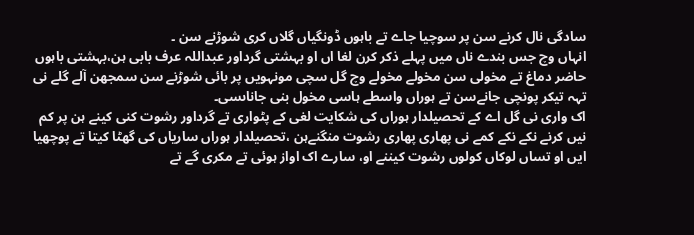سادگی نال کرنے سن پر سوچیا جاے تے باہوں ڈونگیاں گلاں کری شوڑنے سن ۔
انہاں وچ جس بندے ناں میں پہلے ذکر کرن لغا اں او بہشتی گرداور عبداللہ عرف بابی ہن،بہشتی باہوں حاضر دماغ تے مخولی سن مخولے مخولے وچ گل سچی مونہویں پر بائی شوڑنے سن سمجھن آلے گلے نی تہہ تیکر پونچی جانےسن تے ہوراں واسطے ہاسی مخول بنی جاناںسی۔
اک واری نی گل اے کے تحصیلدار ہوراں کی شکایت لغی کے پٹواری تے گرداور رشوت کنی کینے ہن پر کم نیں کرنے نکے نکے کمے نی پھاری پھاری رشوت منگنےہن ،تحصیلدار ہوراں ساریاں کی گھٹا کیتا تے پوچھیا ایں او تساں لوکاں کولوں رشوت کیننے او، سارے اک اواز ہوئی تے مکری گے تے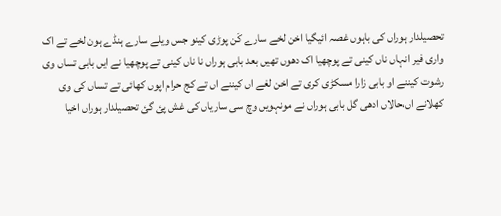تحصیلدار ہوراں کی باہوں غصہ ائیگیا اخن لخے سارے کَن پوڑی کینو جس ویلے سارے ہنڈے ہون لخے تے اک واری فیر انہاں ناں کینی تے پوچھیا اک دھوں تھیں بعد بابی ہوراں نا ناں کینی تے پوچھیا نے ایں بابی تساں وی رشوت کیننے او بابی زارا مسکڑی کری تے اخن لغے اں کیننے اں تے کج حرام اپوں کھائی تے تساں کی وی کھلانے اں،حالاں ادھی گل بابی ہوراں نے مونہویں وچ سی ساریاں کی غش پئ گئ تحصیلدار ہوراں اخیا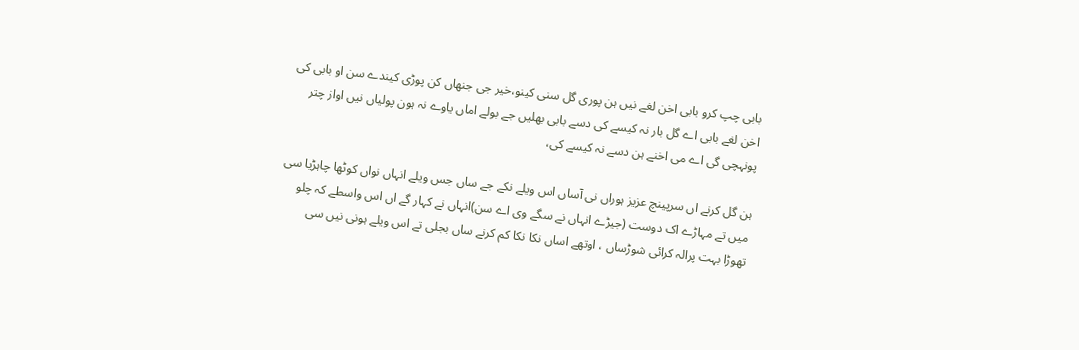بابی چپ کرو بابی اخن لغے نیں ہن پوری گل سنی کینو،خیر جی جنھاں کن پوڑی کیندے سن او بابی کی اخن لغے بابی اے گل بار نہ کیسے کی دسے بابی بھلیں جے بولے اماں یاوے نہ ہون پولیاں نیں اواز چتر پونہچی گی اے می اخنے ہن دسے نہ کیسے کی،

ہن گل کرنے اں سرپینچ عزیز ہوراں نی آساں اس ویلے نکے جے ساں جس ویلے انہاں نواں کوٹھا چاہڑیا سی میں تے مہاڑے اک دوست (جیڑے انہاں نے سگے وی اے سن)انہاں نے کہار گے اں اس واسطے کہ چلو تھوڑا بہت پرالہ کرائی شوڑساں ، اوتھے اساں نکا نکا کم کرنے ساں بجلی تے اس ویلے ہونی نیں سی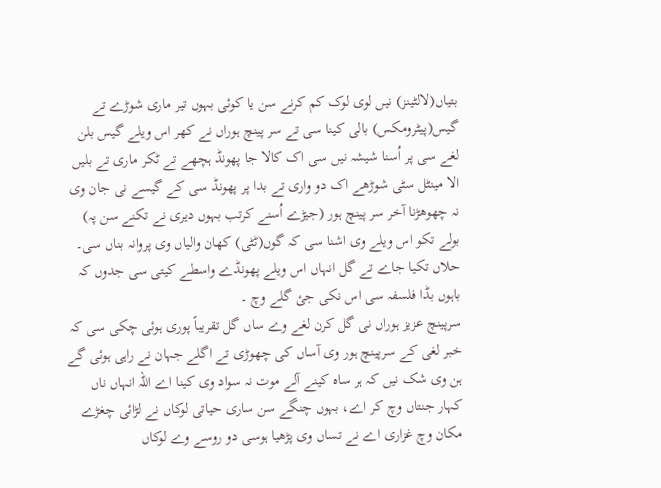بتیاں(لالٹینز) نیں لوی لوک کم کرنے سن یا کوئی بہوں تیر ماری شوڑے تے گیس(پیٹرومکس) بالی کینا سی تے سر پینچ ہوراں نے کھر اس ویلے گیس بلن لغے سی پر اُسنا شیشہ نیں سی اک کالا جا پھونڈ ہچھے تے ٹکر ماری تے بلیں الا مینٹل سٹی شوڑھے اک دو واری تے بدا پر پھونڈ سی کے گیسے نی جان وی نہ چھوھڑنا آخر سر پینچ ہور (جیڑے اُسنے کرتب بہوں دیری نے تکنے سن پہ) بولے تکو اس ویلے وی اشنا سی کہ گوں(ٹٹی) کھان والیاں وی پروانہ بناں سی۔ حلاں تکیا جاے تے گل انہاں اس ویلے پھونڈے واسطے کیتی سی جدوں کہ باہوں بڈا فلسفہ سی اس نکی جئ گلے وچ ۔
سرپینچ عزیز ہوراں نی گل کرن لغے وے ساں گل تقریباً پوری ہوئی چکی سی کہ خبر لغی کے سرپینچ ہور وی آساں کی چھوڑی تے اگلے جہان نے راہی ہوئی گے ہن وی شک نیں کہ ہر ساہ کینے آلے موت نہ سواد وی کینا اے اللہ انہاں ناں کہار جنتاں وچ کر اے، بہوں چنگے سن ساری حیاتی لوکاں نے لڑائی چغڑے مکان وچ غزاری اے نے تساں وی پڑھیا ہوسی دو روسے وے لوکاں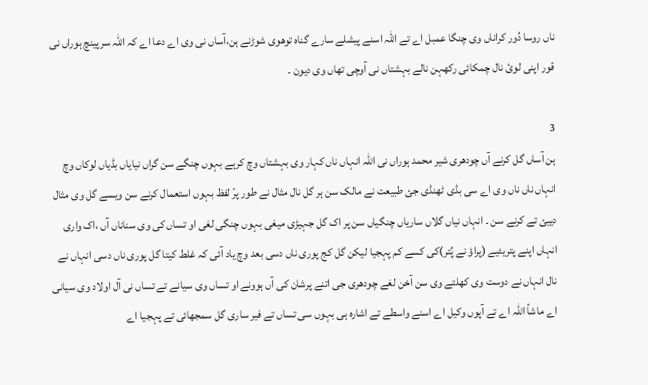ناں روسا دُور کراناں وی چنگا عمبل اے تے اللہ اسنے پیشلے سارے گناہ توھوی شوڑنے ہن،آساں نی وی اے دعا اے کہ اللہ سرپینچ ہوراں نی قور اپنی لوئ نال چمکائی رکھہن نالے بہشتاں نی آوچی تھاں وی دیون ۔

3
ہن آساں گل کرنے آں چودھری شیر محمد ہوراں نی اللہ انہاں ناں کہار وی بہشتاں وچ کرہے بہوں چنگے سن گراں نیایاں بڈیاں لوکاں وچ انہاں ناں ناں وی اے سی بڈی ٹھنڈی جئ طبیعت نے مالک سن ہر گل نال مثال نے طور پرً لفظ بہوں استعمال کرنے سن ویسے گل وی مثال دییئ تے کرنے سن ۔ انہاں نیاں گلاں ساریاں چنگیاں سن پر اک گل جہیڑی میغی بہوں چنگی لغی او تساں کی وی سناناں آں ،اک واری انہاں اپنے پتریئیے (پراؤ نے پُتر)کی کسے کم پہجیا لیکن گل کج پوری ناں دسی بعد وچ یاد آئی کہ غلط کیتا گل پوری ناں دسی انہاں نے نال انہاں نے دوست وی کھلتے وی سن آخن لغے چودھری جی اتنے پرشان کی آں ہوونے او تساں وی سیانے تے تساں نی آل اولاد وی سیانی اے ماشأ اللہ اے تے آپوں وکیل اے اسنے واسطے تے اشارہ ہی بہوں سی تساں تے فیر ساری گل سمجھائی تے پہجیا اے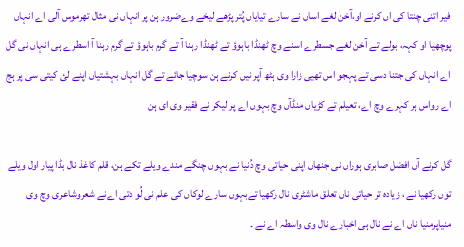فیر اتنی چنتا کی اں کرنے او،آخن لغے اساں نے سارے تیایاں پُتر پڑھے لیخے وےضرور ہن پر انہاں نی مثال تھرموس آلی اے انہاں پوچھیا او کہہ، بولے تے آخن لغے جسطرے اسنے وچ ٹھنڈا باہوؤ تے ٹھنڈا رہنا آ تے گرم باہوؤ تے گرم رہنا آ اسطرے ہی انہاں نی گل اے انہاں کی جتنا دسی تے پہجو اس تھیی زارا وی ہٹھ آپر نیں کرنے ہن سوچیا جائے تے گل انہاں بہشتیاں اپنے لئ کیتی سی پر ہج اے رواس ہر کہرے وچ اے، تعیلم تے کڑیاں منڈآں وچ بہوں اے پر لیکر نے فقیر وی ای ہن

گل کرنے آں افضل صابری ہوراں نی جنھاں اپنی حیاتی وچ دُنیا نے بہوں چنگے مندے ویلے تکے ہن، قلم کاغذ نال بڈا پیار اول ویلے توں رکھیا نے ، زیادہ تر حیاتی ناں تعلق ماشٹری نال رکھیا تےبہوں سارے لوکاں کی علم نی لُو دتی اےنے شعروشاعری وچ وی منیاپرمنیا ناں اے نے نال ہی اخبارے نال وی واسطہ اے نے ۔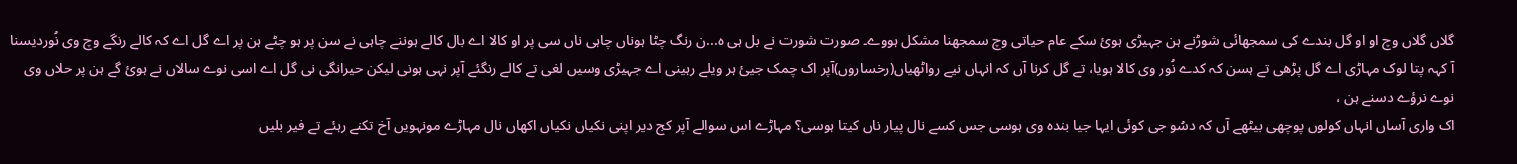گلاں گلاں وچ او او گل بندے کی سمجھائی شوڑنے ہن جہیڑی ہوئ سکے عام حیاتی وچ سمجھنا مشکل ہووے۔ صورت شورت نے بل ہی ہ...ن رنگ چٹا ہوناں چاہی ناں سی پر او کالا اے بال کالے ہوننے چاہی نے سن پر ہو چٹے ہن پر اے گل اے کہ کالے رنگے وچ وی نُوردیسنا آ کہہ پتا لوک مہاڑی اے گل پڑھی تے ہسن کہ کدے نُور وی کالا ہویا، تے گل کرنا آں کہ انہاں نیے رواٹھیاں(رخساروں)آپر اک چمک جیئ ہر ویلے رہینی اے جہیڑی وسیں لغی تے کالے رنگئے آپر نہی ہونی لیکن حیرانگی نی گل اے اسی نوے سالاں نے ہوئ گے ہن پر حلاں وی نوے نرؤے دسنے ہن ،
اک واری آساں انہاں کولوں پوچھی بیٹھے آں کہ دسُو جی کوئی ایہا جیا بندہ وی ہوسی جس کسے نال پیار ناں کیتا ہوسی؟ مہاڑے اس سوالے آپر کج دیر اپنی نکیاں نکیاں اکھاں نال مہاڑے مونہویں آخ تکنے رہئے تے فیر بلیں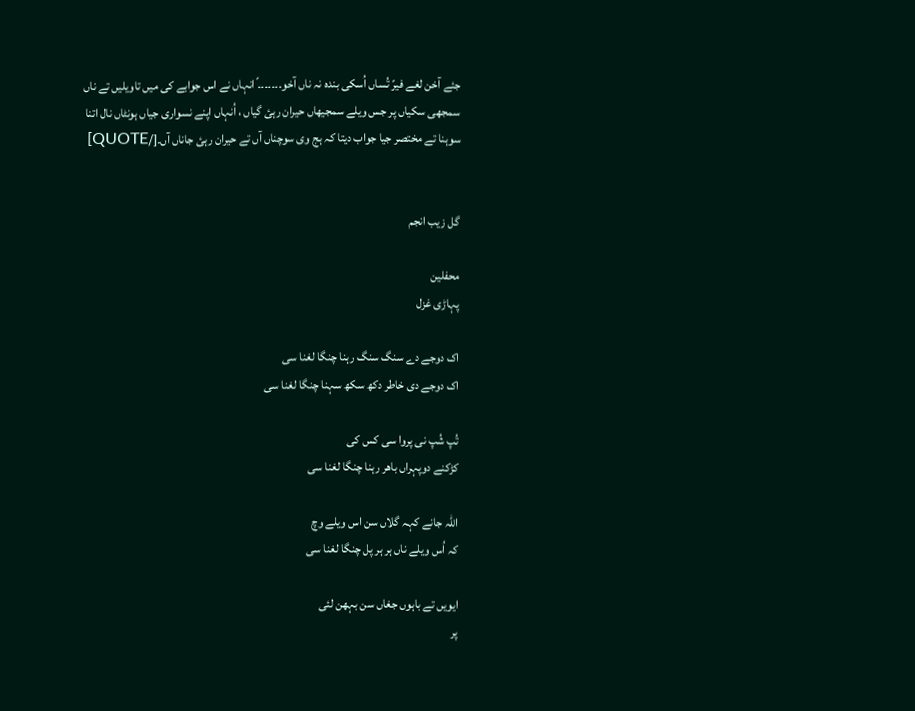جئے آخن لغے فیرً تُساں اُسکی بندہ نہ ناں آخو۔۔۔۔۔۔۔ً انہاں نے اس جوابے کی میں تاویلیں تے ناں سمجھی سکیاں پر جس ویلے سمجیھاں حیران رہئ گیاں ، اُنہاں اپنے نسواری جیاں ہونٹاں نال اتنا سوہنا تے مختصر جیا جواب دیتا کہ ہج وی سوچناں آں تے حیران رہئ جاناں آں۔[/QUOTE]


گل زیب انجم

محفلین
پہاڑی غزل

اک دوجے دے سنگ سنگ رہنا چنگا لغنا سی
اک دوجے دی خاطر دکھ سکھ سہنا چنگا لغنا سی

تُپ شُپ نی پروا سی کس کی
کڑکنے دوپہراں باھر رہنا چنگا لغنا سی

اللہ جانے کہہ گلاں سن اس ویلے وچ
کہ اُس ویلے ناں ہر ہر پل چنگا لغنا سی

ایویں تے باہوں جغاں سن بہھن لئی
پر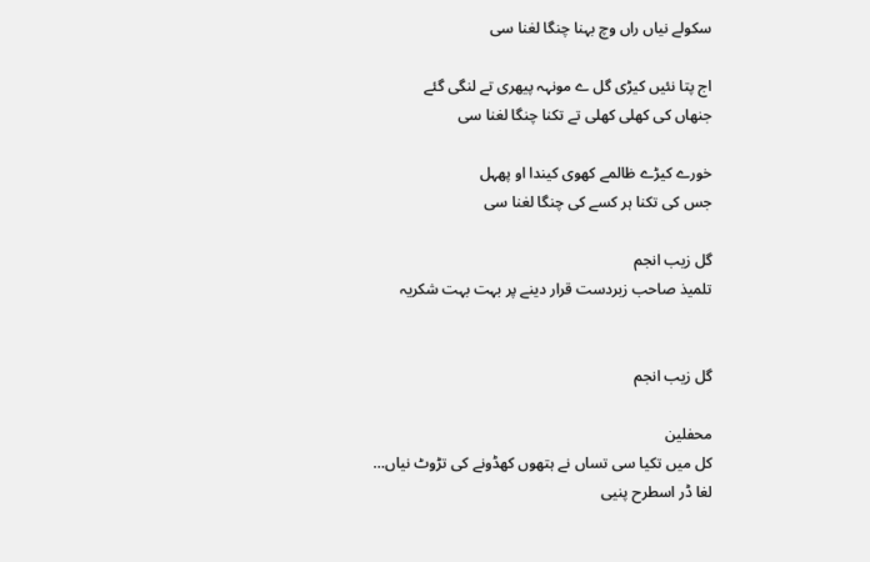سکولے نیاں راں وچ بہنا چنگا لغنا سی

اج پتا نئیں کیڑی گل ے مونہہ پیھری تے لنگی گئے
جنھاں کی کھلی کھلی تے تکنا چنگا لغنا سی

خورے کیڑے ظالمے کھوی کیندا او پھہل
جس کی تکنا ہر کسے کی چنگا لغنا سی

گل زیب انجم
تلمیذ صاحب زبردست قرار دینے پر بہت بہت شکریہ


گل زیب انجم

محفلین
کل میں تکیا سی تساں نے ہتھوں کھڈونے کی تڑوٹ نیاں...
لغا ڈر اسطرح پنیی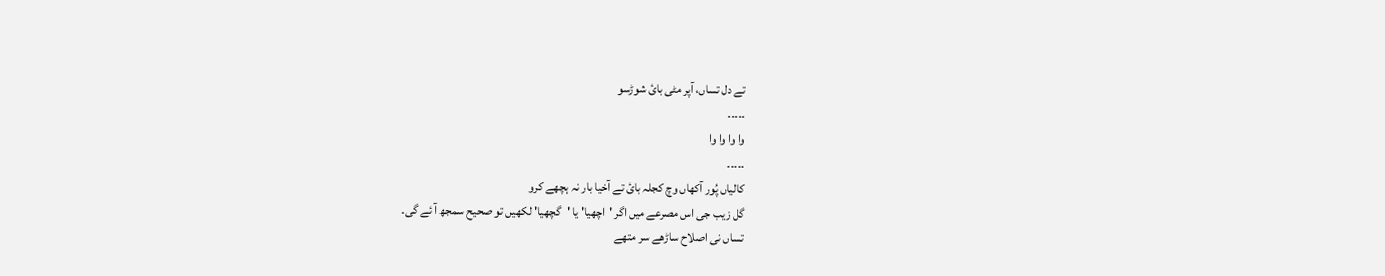تے دل تساں، آپر مٹی بائ شوڑسو
۔۔۔۔۔
وا وا وا وا
۔۔۔۔۔
کالیاں پُور آکھاں وچ کجلہ بائ تے آخیا بار نہ ہچھے کرو
گل زیب جی اس مصرعے میں اگر 'اچھیا' یا 'گچھیا' لکھیں تو صحیح سمجھ آ ئے گی۔
تساں نی اصلاح ساڑھے سر متهے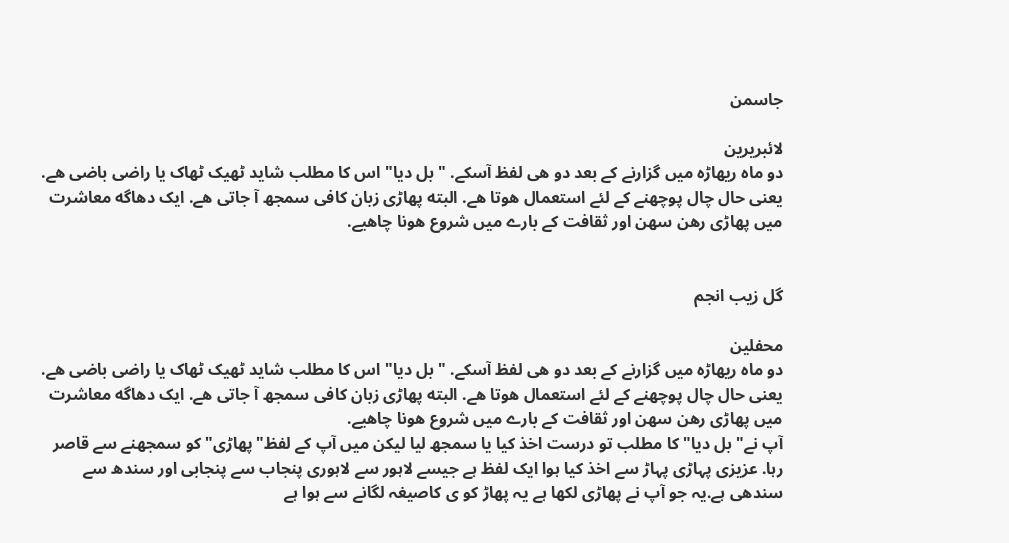جاسمن

لائبریرین
دو ماه ریهاڑه میں گزارنے کے بعد دو هی لفظ آسکے. "بل دیا" اس کا مطلب شاید ٹھیک ٹھاک یا راضی باضی هے. یعنی حال چال پوچھنے کے لئے استعمال هوتا هے. البته پهاڑی زبان کافی سمجھ آ جاتی هے. ایک دھاگه معاشرت میں پهاڑی رهن سهن اور ثقافت کے بارے میں شروع هونا چاهیے.


گل زیب انجم

محفلین
دو ماه ریهاڑه میں گزارنے کے بعد دو هی لفظ آسکے. "بل دیا" اس کا مطلب شاید ٹھیک ٹھاک یا راضی باضی هے. یعنی حال چال پوچھنے کے لئے استعمال هوتا هے. البته پهاڑی زبان کافی سمجھ آ جاتی هے. ایک دھاگه معاشرت میں پهاڑی رهن سهن اور ثقافت کے بارے میں شروع هونا چاهیے.
آپ نے"بل دیا"کا مطلب تو درست اخذ کیا یا سمجھ لیا لیکن میں آپ کے لفظ"پهاڑی" کو سمجھنے سے قاصر رہا. عزیزی پہاڑی پہاڑ سے اخذ کیا ہوا ایک لفظ ہے جیسے لاہور سے لاہوری پنجاب سے پنجابی اور سندھ سے سندھی ہے.یہ جو آپ نے پهاڑی لکھا ہے یہ پھاڑ کو ی کاصیغہ لگانے سے ہوا ہے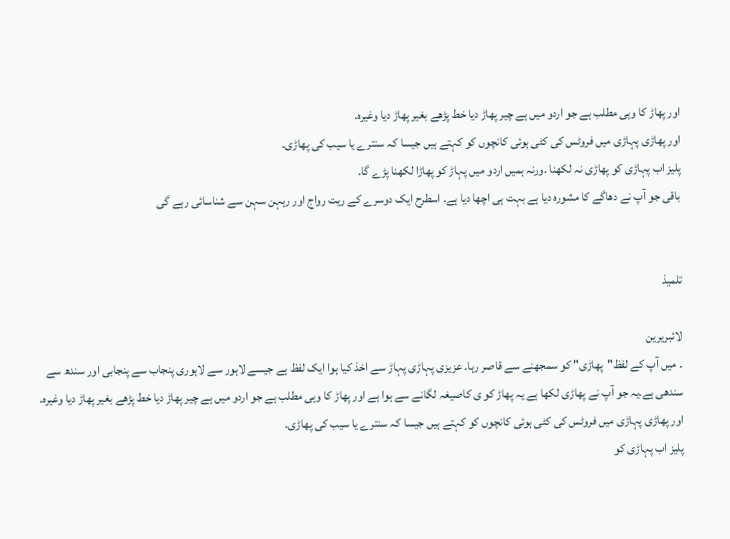اور پهاڑ کا وہی مطلب ہے جو اردو میں ہے چیر پھاڑ دیا خط پڑهے بغیر پهاڑ دیا وغیرہ.
اور پهاڑی پہاڑی میں فروٹس کی کٹی ہوئی کانچوں کو کہتے ہیں جیسا کہ سنترے یا سیب کی پهاڑی.
پلیز اب پہاڑی کو پهاڑی نہ لکهنا .ورنہ ہمیں اردو میں پہاڑ کو پهاڑا لکهنا پڑے گا.
باقی جو آپ نے دھاگے کا مشورہ دیا ہے بہت ہی اچھا دیا ہے. اسطرح ایک دوسرے کے ریت رواج اور رہہن سہن سے شناسائی رہے گی


تلمیذ

لائبریرین
۔ میں آپ کے لفظ"پهاڑی" کو سمجھنے سے قاصر رہا. عزیزی پہاڑی پہاڑ سے اخذ کیا ہوا ایک لفظ ہے جیسے لاہور سے لاہوری پنجاب سے پنجابی اور سندھ سے سندھی ہے.یہ جو آپ نے پهاڑی لکھا ہے یہ پھاڑ کو ی کاصیغہ لگانے سے ہوا ہے اور پهاڑ کا وہی مطلب ہے جو اردو میں ہے چیر پھاڑ دیا خط پڑهے بغیر پهاڑ دیا وغیرہ.
اور پهاڑی پہاڑی میں فروٹس کی کٹی ہوئی کانچوں کو کہتے ہیں جیسا کہ سنترے یا سیب کی پهاڑی.
پلیز اب پہاڑی کو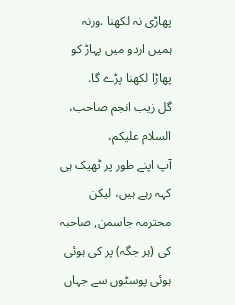پهاڑی نہ لکهنا .ورنہ ہمیں اردو میں پہاڑ کو پهاڑا لکهنا پڑے گا.
گل زیب انجم صاحب، السلام علیکم،
آپ اپنے طور پر ٹھیک ہی کہہ رہے ہیں، لیکن محترمہ جاسمن, صاحبہ کی (ہر جگہ) پر کی ہوئی ہوئی پوسٹوں سے جہاں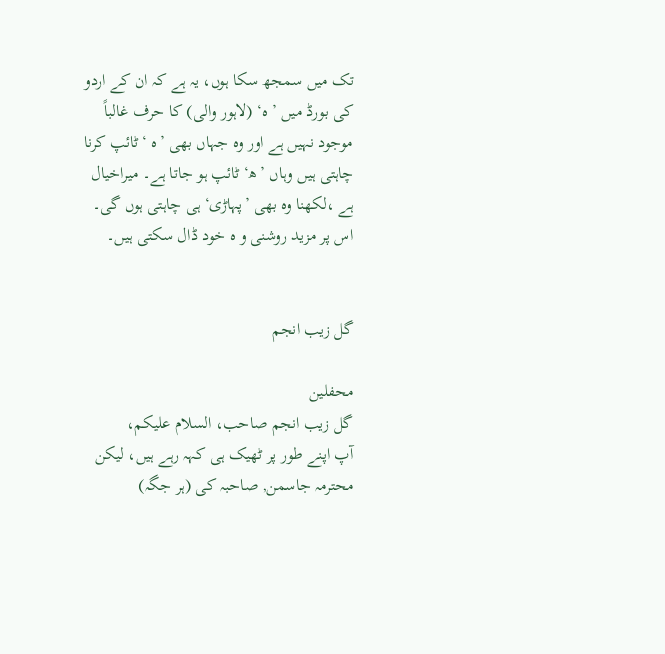تک میں سمجھ سکا ہوں، یہ ہے کہ ان کے اردو کی بورڈ میں ’ ہ‘ (لاہور والی) کا حرف غالباً موجود نہیں ہے اور وہ جہاں بھی ’ہ ‘ ٹائپ کرنا چاہتی ہیں وہاں ’ھ‘ ٹائپ ہو جاتا ہے۔ میراخیال ہے ،لکھنا وہ بھی ’پہاڑی‘ ہی چاہتی ہوں گی۔
اس پر مزید روشنی و ہ خود ڈال سکتی ہیں۔


گل زیب انجم

محفلین
گل زیب انجم صاحب، السلام علیکم،
آپ اپنے طور پر ٹھیک ہی کہہ رہے ہیں، لیکن محترمہ جاسمن, صاحبہ کی (ہر جگہ)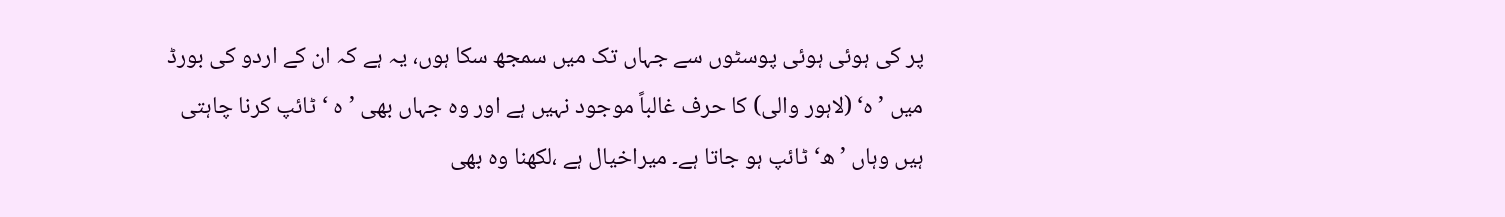پر کی ہوئی ہوئی پوسٹوں سے جہاں تک میں سمجھ سکا ہوں، یہ ہے کہ ان کے اردو کی بورڈ میں ’ ہ‘ (لاہور والی) کا حرف غالباً موجود نہیں ہے اور وہ جہاں بھی ’ہ ‘ ٹائپ کرنا چاہتی ہیں وہاں ’ھ‘ ٹائپ ہو جاتا ہے۔ میراخیال ہے ،لکھنا وہ بھی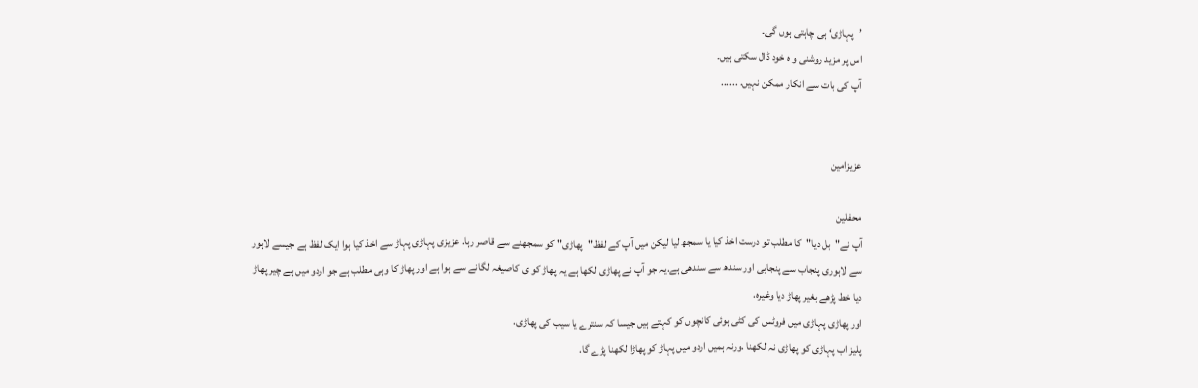’پہاڑی‘ ہی چاہتی ہوں گی۔
اس پر مزید روشنی و ہ خود ڈال سکتی ہیں۔
آپ کی بات سے انکار ممکن نہیں. ......


عزیزامین

محفلین
آپ نے"بل دیا"کا مطلب تو درست اخذ کیا یا سمجھ لیا لیکن میں آپ کے لفظ"پهاڑی" کو سمجھنے سے قاصر رہا. عزیزی پہاڑی پہاڑ سے اخذ کیا ہوا ایک لفظ ہے جیسے لاہور سے لاہوری پنجاب سے پنجابی اور سندھ سے سندھی ہے.یہ جو آپ نے پهاڑی لکھا ہے یہ پھاڑ کو ی کاصیغہ لگانے سے ہوا ہے اور پهاڑ کا وہی مطلب ہے جو اردو میں ہے چیر پھاڑ دیا خط پڑهے بغیر پهاڑ دیا وغیرہ.
اور پهاڑی پہاڑی میں فروٹس کی کٹی ہوئی کانچوں کو کہتے ہیں جیسا کہ سنترے یا سیب کی پهاڑی.
پلیز اب پہاڑی کو پهاڑی نہ لکهنا .ورنہ ہمیں اردو میں پہاڑ کو پهاڑا لکهنا پڑے گا.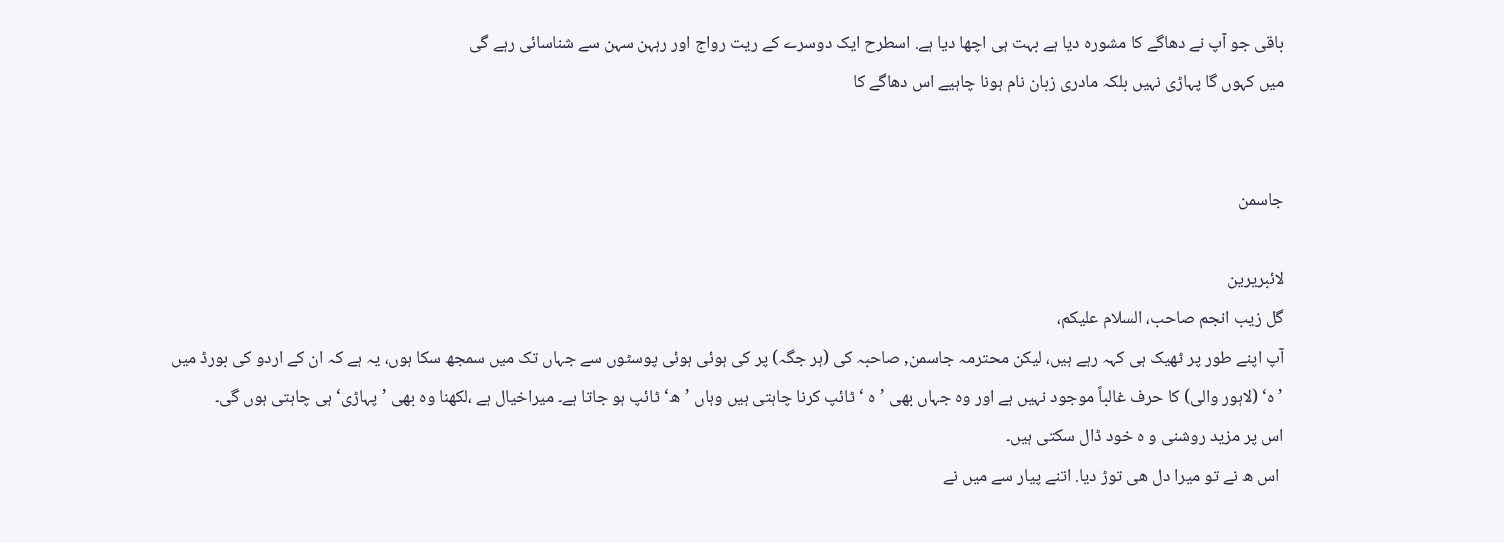باقی جو آپ نے دھاگے کا مشورہ دیا ہے بہت ہی اچھا دیا ہے. اسطرح ایک دوسرے کے ریت رواج اور رہہن سہن سے شناسائی رہے گی
میں کہوں گا پہاڑی نہیں بلکہ مادری زبان نام ہونا چاہیے اس دھاگے کا


جاسمن

لائبریرین
گل زیب انجم صاحب، السلام علیکم،
آپ اپنے طور پر ٹھیک ہی کہہ رہے ہیں، لیکن محترمہ جاسمن, صاحبہ کی (ہر جگہ) پر کی ہوئی ہوئی پوسٹوں سے جہاں تک میں سمجھ سکا ہوں، یہ ہے کہ ان کے اردو کی بورڈ میں ’ ہ‘ (لاہور والی) کا حرف غالباً موجود نہیں ہے اور وہ جہاں بھی ’ہ ‘ ٹائپ کرنا چاہتی ہیں وہاں ’ھ‘ ٹائپ ہو جاتا ہے۔ میراخیال ہے ،لکھنا وہ بھی ’پہاڑی‘ ہی چاہتی ہوں گی۔
اس پر مزید روشنی و ہ خود ڈال سکتی ہیں۔
 اس ھ نے تو میرا دل هی توڑ دیا. اتنے پیار سے میں نے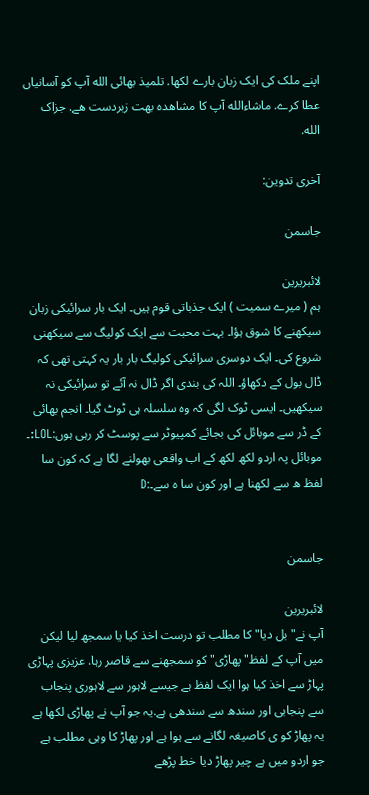اپنے ملک کی ایک زبان بارے لکھا. تلمیذ بھائی الله آپ کو آسانیاں عطا کرے. ماشاءالله آپ کا مشاهده بهت زبردست هے. جزاک الله.

آخری تدوین:

جاسمن

لائبریرین
ہم ( میرے سمیت ) ایک جذباتی قوم ہیں۔ ایک بار سرائیکی زبان سیکھنے کا شوق ہؤا۔ بہت محبت سے ایک کولیگ سے سیکھنی شروع کی۔ ایک دوسری سرائیکی کولیگ بار بار یہ کہتی تھی کہ ڈال بول کے دکھاؤ۔ اللہ کی بندی اگر ڈال نہ آئے تو سرائیکی نہ سیکھیں۔ ایسی ٹوک لگی کہ وہ سلسلہ ہی ٹوٹ گیا۔ انجم بھائی کے ڈر سے موبائل کی بجائے کمپیوٹر سے پوسٹ کر رہی ہوں:LOL:۔ موبائل پہ اردو لکھ لکھ کے اب واقعی بھولنے لگا ہے کہ کون سا لفظ ھ سے لکھنا ہے اور کون سا ہ سے۔:D


جاسمن

لائبریرین
آپ نے"بل دیا"کا مطلب تو درست اخذ کیا یا سمجھ لیا لیکن میں آپ کے لفظ"پهاڑی" کو سمجھنے سے قاصر رہا. عزیزی پہاڑی پہاڑ سے اخذ کیا ہوا ایک لفظ ہے جیسے لاہور سے لاہوری پنجاب سے پنجابی اور سندھ سے سندھی ہے.یہ جو آپ نے پهاڑی لکھا ہے یہ پھاڑ کو ی کاصیغہ لگانے سے ہوا ہے اور پهاڑ کا وہی مطلب ہے جو اردو میں ہے چیر پھاڑ دیا خط پڑهے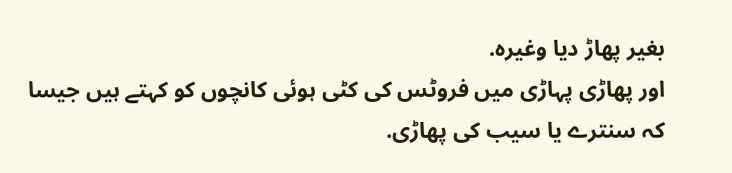بغیر پهاڑ دیا وغیرہ.
اور پهاڑی پہاڑی میں فروٹس کی کٹی ہوئی کانچوں کو کہتے ہیں جیسا کہ سنترے یا سیب کی پهاڑی.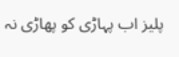پلیز اب پہاڑی کو پهاڑی نہ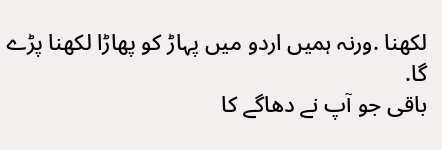لکهنا .ورنہ ہمیں اردو میں پہاڑ کو پهاڑا لکهنا پڑے گا.
باقی جو آپ نے دھاگے کا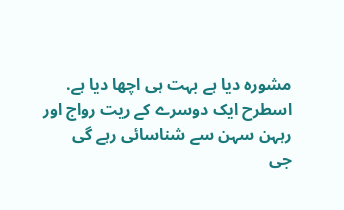مشورہ دیا ہے بہت ہی اچھا دیا ہے. اسطرح ایک دوسرے کے ریت رواج اور رہہن سہن سے شناسائی رہے گی
جی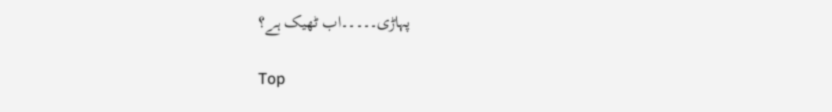پہاڑی۔۔۔۔۔اب ٹھیک ہے؟

Top